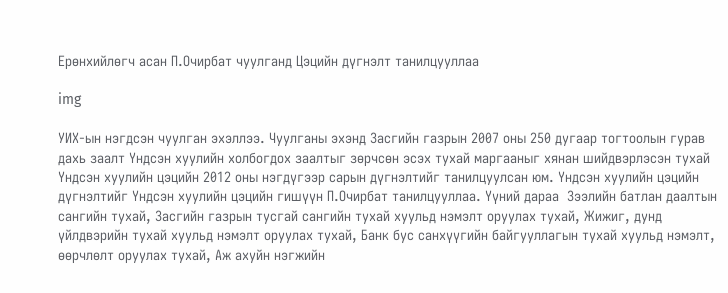Ерөнхийлөгч асан П.Очирбат чуулганд Цэцийн дүгнэлт танилцууллаа

img

УИХ-ын нэгдсэн чуулган эхэллээ. Чуулганы эхэнд Засгийн газрын 2007 оны 250 дугаар тогтоолын гурав дахь заалт Үндсэн хуулийн холбогдох заалтыг зөрчсөн эсэх тухай маргааныг хянан шийдвэрлэсэн тухай Үндсэн хуулийн цэцийн 2012 оны нэгдүгээр сарын дүгнэлтийг танилцуулсан юм. Үндсэн хуулийн цэцийн дүгнэлтийг Үндсэн хуулийн цэцийн гишүүн П.Очирбат танилцууллаа. Үүний дараа  Зээлийн батлан даалтын сангийн тухай, Засгийн газрын тусгай сангийн тухай хуульд нэмэлт оруулах тухай, Жижиг, дунд үйлдвэрийн тухай хуульд нэмэлт оруулах тухай, Банк бус санхүүгийн байгууллагын тухай хуульд нэмэлт, өөрчлөлт оруулах тухай, Аж ахуйн нэгжийн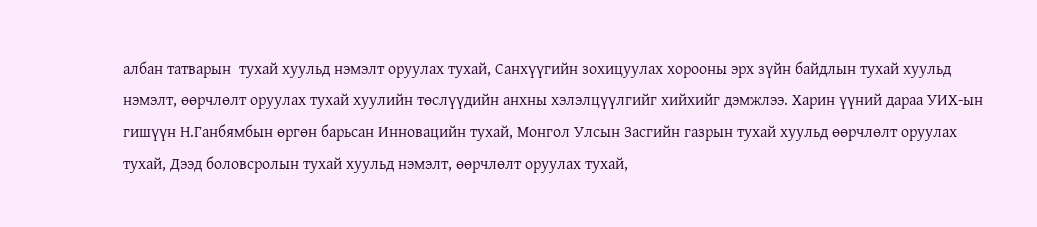албан татварын  тухай хуульд нэмэлт оруулах тухай, Санхүүгийн зохицуулах хорооны эрх зүйн байдлын тухай хуульд нэмэлт, өөрчлөлт оруулах тухай хуулийн төслүүдийн анхны хэлэлцүүлгийг хийхийг дэмжлээ. Харин үүний дараа УИХ-ын гишүүн Н.Ганбямбын өргөн барьсан Инновацийн тухай, Монгол Улсын Засгийн газрын тухай хуульд өөрчлөлт оруулах тухай, Дээд боловсролын тухай хуульд нэмэлт, өөрчлөлт оруулах тухай,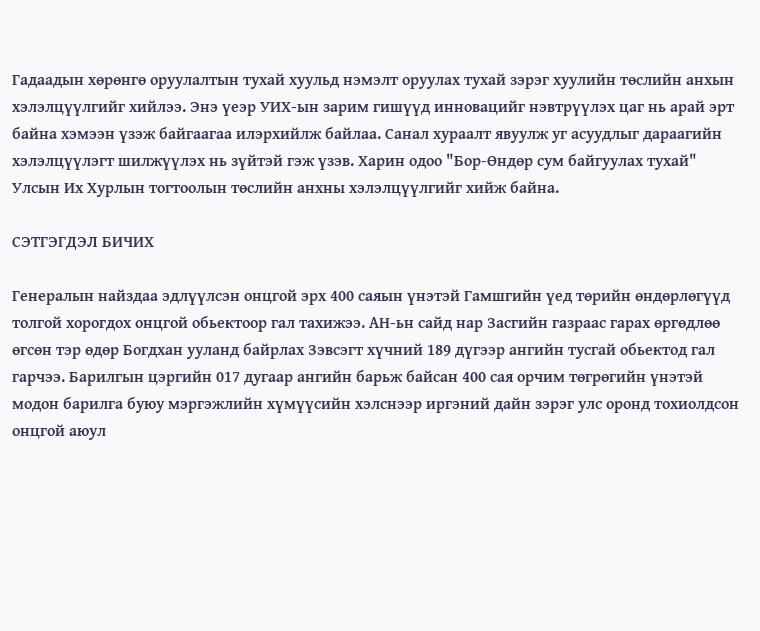Гадаадын хөрөнгө оруулалтын тухай хуульд нэмэлт оруулах тухай зэрэг хуулийн төслийн анхын хэлэлцүүлгийг хийлээ. Энэ үеэр УИХ-ын зарим гишүүд инновацийг нэвтрүүлэх цаг нь арай эрт байна хэмээн үзэж байгаагаа илэрхийлж байлаа. Санал хураалт явуулж уг асуудлыг дараагийн хэлэлцүүлэгт шилжүүлэх нь зүйтэй гэж үзэв. Харин одоо "Бор-Өндөр сум байгуулах тухай" Улсын Их Хурлын тогтоолын төслийн анхны хэлэлцүүлгийг хийж байна.

СЭТГЭГДЭЛ БИЧИХ

Генералын найздаа эдлүүлсэн онцгой эрх 400 саяын үнэтэй Гамшгийн үед төрийн өндөрлөгүүд толгой хорогдох онцгой обьектоор гал тахижээ. АН-ьн сайд нар Засгийн газраас гарах өргөдлөө өгсөн тэр өдөр Богдхан ууланд байрлах Зэвсэгт хүчний 189 дүгээр ангийн тусгай обьектод гал гарчээ. Барилгын цэргийн 017 дугаар ангийн барьж байсан 400 сая орчим төгрөгийн үнэтэй модон барилга буюу мэргэжлийн хүмүүсийн хэлснээр иргэний дайн зэрэг улс оронд тохиолдсон онцгой аюул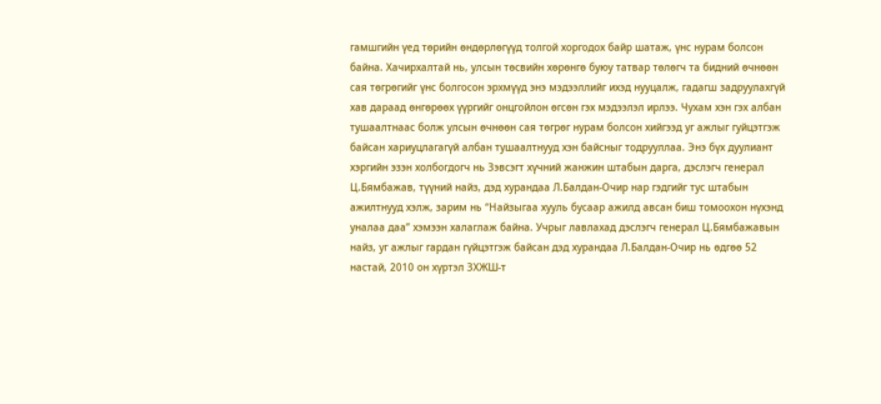гамшгийн үед төрийн өндөрлөгүүд толгой хоргодох байр шатаж, үнс нурам болсон байна. Хачирхалтай нь, улсын төсвийн хөрөнгө буюу татвар төлөгч та бидний өчнөөн сая төгрөгийг үнс болгосон эрхмүүд энэ мэдээллийг ихэд нууцалж, гадагш задруулахгүй хав дараад өнгөрөөх үүргийг онцгойлон өгсөн гэх мэдээлэл ирлээ. Чухам хэн гэх албан тушаалтнаас болж улсын өчнөөн сая төгрөг нурам болсон хийгээд уг ажлыг гуйцэтгэж байсан хариуцлагагүй албан тушаалтнууд хэн байсныг тодрууллаа. Энэ бүх дуулиант хэргийн эзэн холбогдогч нь Зэвсэгт хүчний жанжин штабын дарга, дэслэгч генерал Ц.Бямбажав, түүний найз, дэд хурандаа Л.Балдан-Очир нар гэдгийг тус штабын ажилтнууд хэлж, зарим нь “Найзыгаа хууль бусаар ажилд авсан биш томоохон нүхэнд уналаа даа” хэмээн халаглаж байна. Учрыг лавлахад дэслэгч генерал Ц.Бямбажавын найз, уг ажлыг гардан гүйцэтгэж байсан дэд хурандаа Л.Балдан-Очир нь өдгөө 52 настай, 2010 он хүртэл ЗХЖШ-т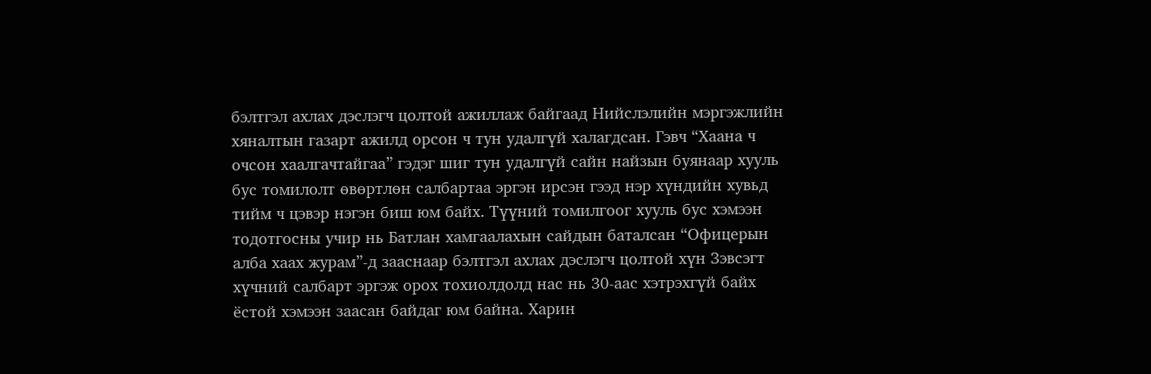бэлтгэл ахлах дэслэгч цолтой ажиллаж байгаад Нийслэлийн мэргэжлийн хяналтын газарт ажилд орсон ч тун удалгүй халагдсан. Гэвч “Хаана ч очсон хаалгачтайгаа” гэдэг шиг тун удалгүй сайн найзын буянаар хууль бус томилолт өвөртлөн салбартаа эргэн ирсэн гээд нэр хүндийн хувьд тийм ч цэвэр нэгэн биш юм байх. Түүний томилгоог хууль бус хэмээн тодотгосны учир нь Батлан хамгаалахын сайдын баталсан “Офицерын алба хаах журам”-д зааснаар бэлтгэл ахлах дэслэгч цолтой хүн Зэвсэгт хүчний салбарт эргэж орох тохиолдолд нас нь 30-аас хэтрэхгүй байх ёстой хэмээн заасан байдаг юм байна. Харин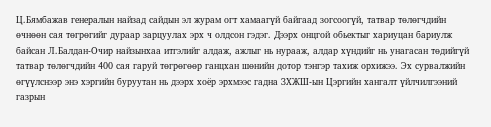Ц.Бямбажав генералын найзад сайдын эл журам огт хамаагүй байгаад зогсоогүй, татвар төлөгчдийн өчнөөн сая төгрөгийг дураар зарцуулах эрх ч олдсон гэдэг. Дээрх онцгой обьектыг хариуцан бариулж байсан Л.Балдан-Очир найзынхаа итгэлийг алдаж, ажлыг нь нурааж, алдар хүндийг нь унагасан төдийгүй татвар төлөгчдийн 400 сая гаруй төгрөгөөр ганцхан шөнийн дотор тэнгэр тахиж орхижээ. Эх сурвалжийн өгүүлснээр энэ хэргийн буруутан нь дээрх хоёр эрхмээс гадна ЗХЖШ-ын Цэргийн хангалт үйлчилгээний газрын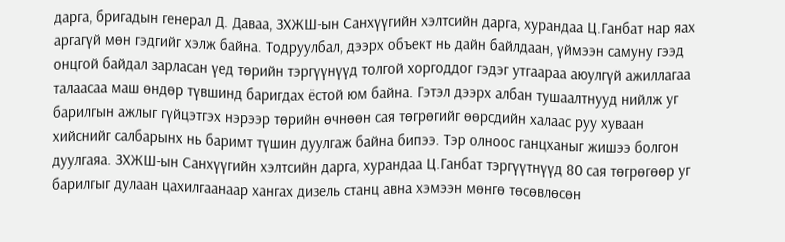дарга, бригадын генерал Д. Даваа, ЗХЖШ-ын Санхүүгийн хэлтсийн дарга, хурандаа Ц.Ганбат нар яах аргагүй мөн гэдгийг хэлж байна. Тодруулбал, дээрх объект нь дайн байлдаан, үймээн самуну гээд онцгой байдал зарласан үед төрийн тэргүүнүүд толгой хоргоддог гэдэг утгаараа аюулгүй ажиллагаа талаасаа маш өндөр түвшинд баригдах ёстой юм байна. Гэтэл дээрх албан тушаалтнууд нийлж уг барилгын ажлыг гүйцэтгэх нэрээр төрийн өчнөөн сая төгрөгийг өөрсдийн халаас руу хуваан хийснийг салбарынх нь баримт түшин дуулгаж байна бипээ. Тэр олноос ганцханыг жишээ болгон дуулгаяа. ЗХЖШ-ын Санхүүгийн хэлтсийн дарга, хурандаа Ц.Ганбат тэргүүтнүүд 80 сая төгрөгөөр уг барилгыг дулаан цахилгаанаар хангах дизель станц авна хэмээн мөнгө төсөвлөсөн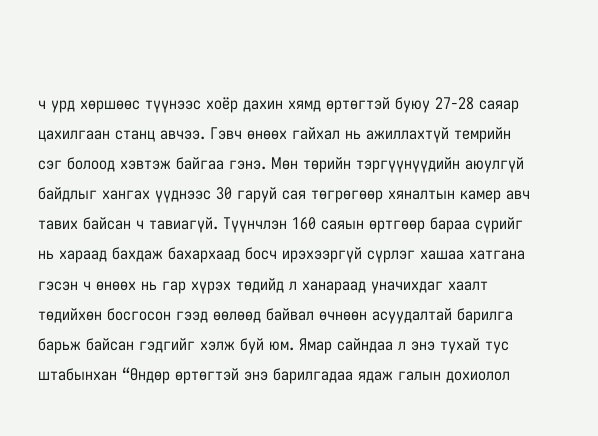ч урд хөршөөс түүнээс хоёр дахин хямд өртөгтэй буюу 27-28 саяар цахилгаан станц авчээ. Гэвч өнөөх гайхал нь ажиллахтүй темрийн сэг болоод хэвтэж байгаа гэнэ. Мөн төрийн тэргүүнүүдийн аюулгүй байдлыг хангах үүднээс 30 гаруй сая төгрөгөөр хяналтын камер авч тавих байсан ч тавиагүй. Түүнчлэн 160 саяын өртгөөр бараа сүрийг нь хараад бахдаж бахархаад босч ирэхээргүй сүрлэг хашаа хатгана гэсэн ч өнөөх нь гар хүрэх төдийд л ханараад уначихдаг хаалт төдийхөн босгосон гээд өөлөөд байвал өчнөөн асуудалтай барилга барьж байсан гэдгийг хэлж буй юм. Ямар сайндаа л энэ тухай тус штабынхан “Өндөр өртөгтэй энэ барилгадаа ядаж галын дохиолол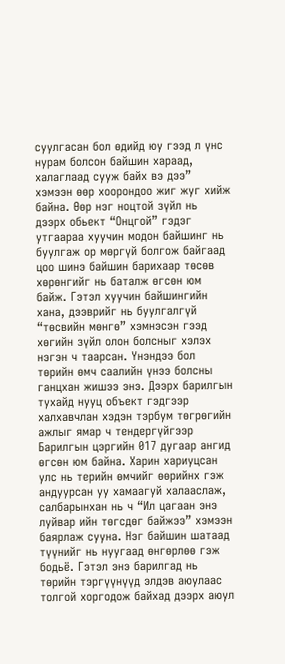суулгасан бол өдийд юу гээд л үнс нурам болсон байшин хараад, халаглаад сууж байх вэ дээ” хэмээн өөр хоорондоо жиг жуг хийж байна. Өөр нэг ноцтой зүйл нь дээрх обьект “Онцгой” гэдэг утгаараа хуучин модон байшинг нь буулгаж ор мөргүй болгож байгаад цоо шинэ байшин барихаар төсөв хөрөнгийг нь баталж өгсөн юм байж. Гэтэл хуучин байшингийн хана, дээврийг нь буулгалгүй “төсвийн мөнгө” хэмнэсэн гээд хөгийн зүйл олон болсныг хэлэх нэгэн ч таарсан. Үнэндээ бол төрийн өмч саалийн үнээ болсны ганцхан жишээ энэ. Дээрх барилгын тухайд нууц объект гэдгээр халхавчлан хэдэн тэрбум төгрөгийн ажлыг ямар ч тендергүйгээр Барилгын цэргийн 017 дугаар ангид өгсөн юм байна. Харин хариуцсан улс нь терийн өмчийг өөрийнх гэж андуурсан уу хамаагуй халааслаж, салбарынхан нь ч “Ил цагаан энэ луйвар ийн төгсдөг байжээ” хэмээн баярлаж сууна. Нэг байшин шатаад түүнийг нь нуугаад өнгөрлөө гэж бодьё. Гэтэл энэ барилгад нь төрийн тэргүүнүүд элдэв аюулаас толгой хоргодож байхад дээрх аюул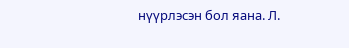нүүрлэсэн бол яана. Л.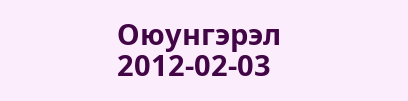Оюунгэрэл
2012-02-03